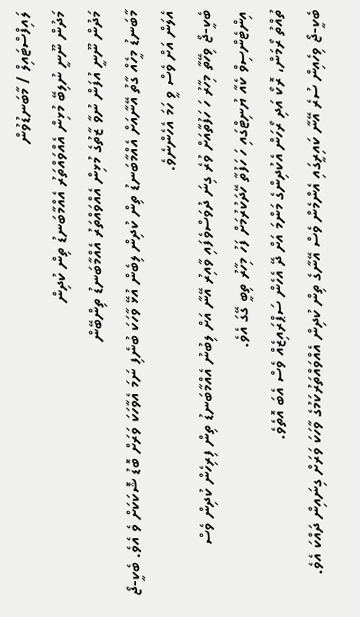ލައިފްސްޓައިލް / މާބަނޑުވުން
މަދުން ނޫނީ ނުލިބޭ މުޅިން އެއްވައްތަރު އެއްމާބަނޑު ތިން ކުދިން
މަދުން ނޫނީ އުފަން ނުވާ ޒާތުގެ މުޅިން އެއްވައްތަރު އެއްމާބަނޑު ތިންބޭން
މާބަނޑު މީހެއް ގާތު އޭނާއަށް އެއްމާބަނޑު ތިން ކުދިން ލިބެން އުޅޭ ވާހަކަ ބުނެފި ނަމަ އެވާހަކަ ވަރަށް ބޮޑު ޝޮކަކަށް ވެ އެވެ. ބެކީ-ޖޯ އެލަން އަށް ވެސް ވީ ހަމަ އެހެންނެވެ.
ބެކީ-ޖޯ ވިހޭތާ މިހާރު ހަ ހަފުތާއަށް ވުރެ ގިނަ ދުވަސްވެފައި ވާއިރު އޭނާ އަށް ލިބުނު އެއްމާބަނޑު ތިން ފިރިހެން ކުދިން ވެސް އިންޓެންސިވް ކެއާ ޔުނިޓްގައި ހަ ހަފުތާ ހޭދަކުރުމަށް ފަހު މިހާރު ތިބީ ގޭގަ އެވެ.
ތުއްތު ރޯމަން، ރޮކޯ އަދި ރޯހަން އެކުދިންގެ މަންމަ އަށް ދޭ އެހެން ސަޕްރައިޒެއް ވެސް އެބަ އޮތެވެ.
ބެކީ-ޖޯ ވިހެއިން ސުރެ އޭނާ ކައިރީގައި އެންމެން ވެސް އޭނާގެ ތިން ކުދިން އެއްވައްތަރުކަމުގެ ވާހަކަ ވަރަށް ގިނައިން ދައްކަ އެވެ.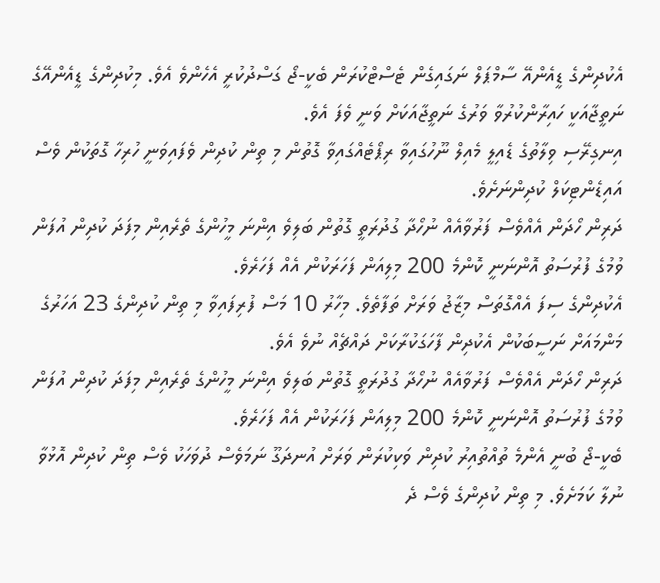އެކުދިންގެ ޑީއެންއޭ ސާމްޕަލް ނަގައިގެން ޓެސްޓްކުރަން ބެކީ-ޖޯ ގަސްދުކުރީ އެހެންވެ އެވެ. މިކުދިންގެ ޑީއެންއޭގެ ނަތީޖާއަކީ ހައިރާންކުރުވާ ވަރުގެ ނަތީޖާއަކަށް ވަނީ ވެފަ އެވެ.
އިނގިރޭސި ވިލާތުގެ ޑެއިލީ މެއިލް ނޫހުގައިވާ ރިޕޯޓެއްގައިވާ ގޮތުން މި ތިން ކުދިން ވެފައިވަނީ ހުރިހާ ގޮތަކުން ވެސް އައިޑެންޓިކަލް ކުދިންނަށެވެ.
ދަރިން ހޯދަން އެއްވެސް ފަރުވާއެއް ނުހޯދާ ގުދުރަތީ ގޮތުން ބަލިވެ އިންނަ މީހުންގެ ތެރެއިން މިފަދަ ކުދިން އުފަން ވުމުގެ ފުރުސަތު އޮންނަނީ ކޮންމެ 200 މިލިއަން ފަހަރަކުން އެއް ފަހަރެވެ.
އެކުދިންގެ ސިފަ އެއްގޮތަސް މިޒާޖު ވަރަށް ތަފާތެވެ. މިހާރު 10 މަސް ފުރިފައިވާ މި ތިން ކުދިންގެ 23 އަހަރުގެ މަންމައަށް ނަސީބަކުން އެކުދިން ފާހަގަކުރާކަށް ދައްޗެއް ނުވެ އެވެ.
ދަރިން ހޯދަން އެއްވެސް ފަރުވާއެއް ނުހޯދާ ގުދުރަތީ ގޮތުން ބަލިވެ އިންނަ މީހުންގެ ތެރެއިން މިފަދަ ކުދިން އުފަން ވުމުގެ ފުރުސަތު އޮންނަނީ ކޮންމެ 200 މިލިއަން ފަހަރަކުން އެއް ފަހަރެވެ.
ބެކީ-ޖޯ ބުނީ އެންމެ ތުއްތުއިރު ކުދިން ވަކިކުރަން ވަރަށް އުނދަގޫ ނަމަވެސް ދުވަހަކު ވެސް ތިން ކުދިން އޮޅުވާ ނުލާ ކަމަށެވެ. މި ތިން ކުދިންގެ ވެސް ދެ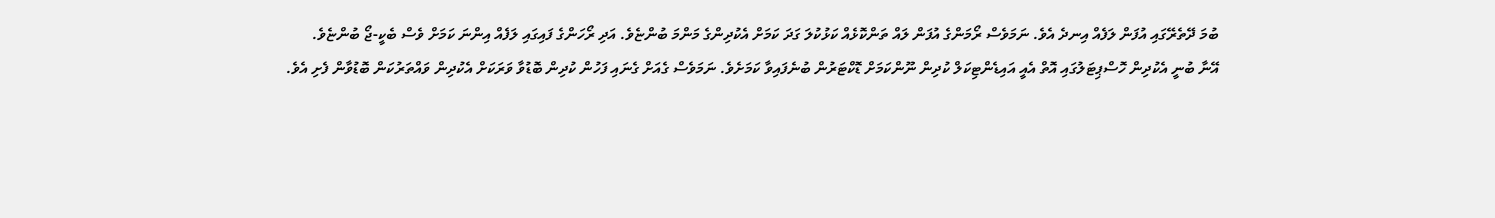ބުމަ ދޭތެރޭގައި އުފަން ލަފެއް އިނދެ އެވެ. ނަމަވެސް ރޯމަންގެ އުފަން ލައް ތަންކޮޅެއް ކަޅުކުލަ ގަދަ ކަމަށް އެކުދިންގެ މަންމަ ބުންޏެވެ. އަދި ރޯހަންގެ ފައިގައި ލަފެއް އިންނަ ކަމަށް ވެސް ބެކީ-ޖޯ ބުންޏެވެ.
އޭނާ ބުނީ އެކުދިން ހޮސްޕިޓަލުގައި އޮތް އެއީ އައިޑެންޓިކަލް ކުދިން ނޫންކަމަށް ޑޮކްޓަރުން ބުނެފައިވާ ކަމަށެވެ. ނަމަވެސް ގެއަށް ގެނައި ފަހުން ކުދިން ބޮޑުވާ ވަރަކަށް އެކުދިން ވައްތަރުކަން ބޮޑުވާން ފެށި އެވެ.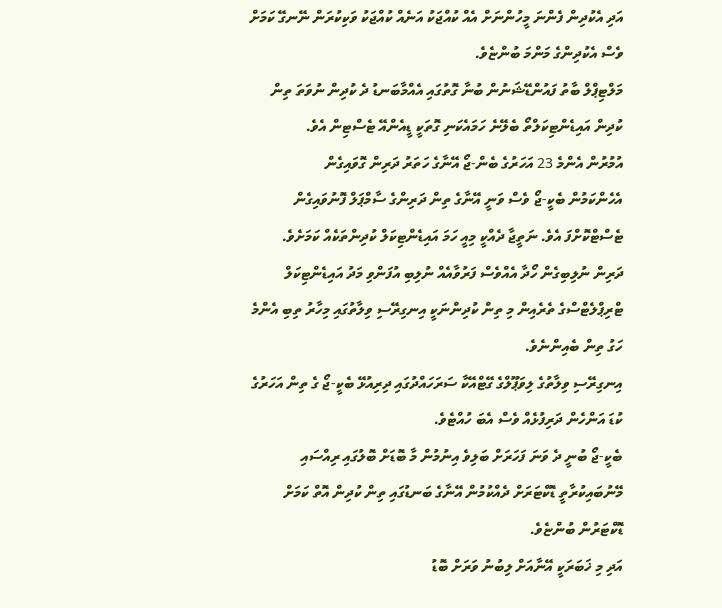އަދި އެކުދިން ފެންނަ މީހުންނަށް އެއް ކުއްޖަކު އަނެއް ކުއްޖަކު ވަކިކުރަން ނޭނގޭ ކަމަށް ވެސް އެކުދިންގެ މަންމަ ބުންޏެވެ.
މަލްޓިޕްލް ބާތު ފައުންޑޭޝަނުން ބުނާ ގޮތުގައި އެއްމާބަނޑު ދެ ކުދިން ނުވަތަ ތިން ކުދިން އައިޑެންޓިކަލްތޯ ބެލޭނެ ހަމައެކަނި ގޮތަކީ ޑީއެންއޭ ޓެސްޓިން އެވެ.
އުމުރުން އެންމެ 23 އަހަރުގެ ބެން-ޖޯ އޭނާގެ ހަތަރު ދަރިން ގޮވައިގެން
އެހެންކަމުން ބެކީ-ޖޯ ވެސް ވަނީ އޭނާގެ ތިން ދަރިންގެ ސާމްޕަލް ފޮނުވައިގެން ޓެސްޓްކޮށްފަ އެވެ. ނަތީޖާ ދެއްކީ މިއީ ހަމަ އައިޑެންޓިކަލް ކުދިންތަކެއް ކަމަށެވެ.
ދަރިން ނުލިބިގެން ހޯދާ އެއްވެސް ފަރުވާއެއް ނުލިބި އުފަންވި މަދު އައިޑެންޓިކަލް ޓްރިޕްލެޓްސްގެ ތެރެއިން މި ތިން ކުދިންނަކީ އިނގިރޭސި ވިލާތުގައި މިހާރު ތިބި އެންމެ ހަގު ތިން ބެއިންނެވެ.
އިނގިރޭސި ވިލާތުގެ ލިވަޕޫލްގެ ގޭޓްއޭކާ ސަރަހައްދުގައި ދިރިއުޅޭ ބެކީ-ޖޯ ގެ ތިން އަހަރުގެ ކުޑަ އަންހެން ދަރިފުޅެއް ވެސް އެބަ ހުއްޓެވެ.
ބެކީ-ޖޯ ބުނީ ދެ ވަނަ ފަހަރަށް ބަލިވެ އިނުމުން މާ ބޮޑަށް ބޮލުގައި ރިއްސައި މޭނުބައިކުރާތީ ޑޮކްޓަރަށް ދެއްކުމުން އޭނާގެ ބަނޑުގައި ތިން ކުދިން އޮތް ކަމަށް ޑޮކްޓަރުން ބުންޏެވެ.
އަދި މި ޚަބަރަކީ އޭނާއަށް ލިބުނު ވަރަށް ބޮޑު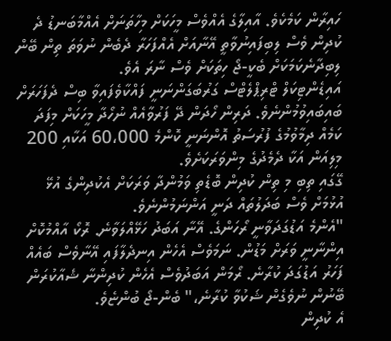ހައިރާން ކަމެކެވެ. އާއިލާގެ އެއްވެސް މީހަކަށް މިހާތަނަށް އެއްމާބަނޑު ދެ ކުދިން ވެސް ލިބިފައިނުވާތީ އޭނާއަށް އެއްފަހަރާ ދެބެން ނުވަތަ ތިން ބޭން ލިބިދާނެކަމަކަށް ބެކީ-ޖޯ ހިތަކަށް ވެސް ނާރަ އެވެ.
އައިޑެންޓިކަލް ޓްރިޕްލެޓްސް ގަރުބަގަންނަނީ ފައްކާވެފައިވާ ބިސް ދެފަހަރަށް ބައިބައިވުމުންނެވެ. ދަރިން ހޯދަން ދޭ ފަރުވާއެއް ނުހޯދާ މީހަކަށް މިފަދަ ކަމެއް ދިމާވުމުގެ ފުރުސަތު އޮންނަނީ ކޮންމެ 60،000 އަކާއި 200 މިލިއަން އަކާ ދެމެދުގެ މިންވަރަކަށެވެ.
ގޭގައި ތިބި މި ތިން ކުދިން ބޮޑެތި ވަމުންދާ ވަރަކަށް އެކުދިންގެ އުޅޭ އުޅުމަށް ވެސް ބަދަލުތައް ދަނީ އަންނަމުންނެވެ.
"އެންމެ އަޑުގަދަވާނީ ރޯހަންގެ. އޭނާ އަބަދު ހަޅޭއްލަވާނެ. ރޮކޯ އާއްމުކޮށް އިންނާނީ ވަރަށް މަޑުން. ނަމަވެސް އެހެން އިނދެލާފައި އޭނާވެސް ބައެއް ފަހަރު އަޑުގަދަ ކުރާނެ. ރޯމަން އަބަދުވެސް އެހެން ކުދިންނާ ޝެއާކުރަން ބޭނުން ނުވެގެން ޝަކުވާ ކުރާނެ،" ބެން-ޖޯ ބުންޏެވެ.
އެ ކުދިން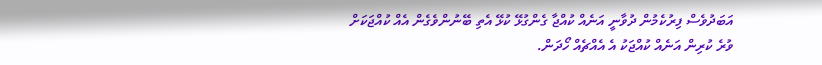އަބަދުވެސް ފިރުކެމުން ދުވާނީ އަނެއް ކުއްޖާ ގެންގުޅޭ ކުޅޭ އެތި ބޭނުންވެގެން އެއް ކުއްޖަކަށް ވުރެ ކުރިން އަނެއް ކުއްޖަކު އެ އެއްޗެއް ހޯދަން.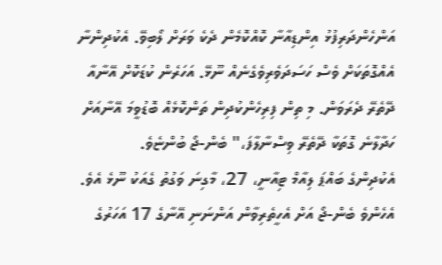އަންހެންދަރިފުޅު އިންޑިއާނާ ކޮއްކޮމެން ދެކެ ވަރަށް ލޯބިވޭ. އެކުދިންނާ އެއްގޮތަކަށް ވެސް ހަސަދަވެރިވެގެނެއް ނޫޅޭ. އަހަރެން ކުޑަކޮށް އޭނާއާ ދޭތެރޭ ދެރަވަން. މި ތިން ފިރިހެންކުދިން ތަންކޮޅެއް ބޮޑުވީމަ އޭނާއަށް ހަދާލާނެ ގޮތަކާ ދޭތެރޭ ވިސްނާލާފަ،" ބެން-ޖޯ ބުންޏެވެ.
އެކުދިންގެ ބައްޕަ ލިއާމް ޓިއާނީ، 27، މާގިނަ ވަގުތު ގެއަކު ނޫޅެ އެވެ. އެހެންވެ ބެން-ޖޯ އަށް އެހީތެރިވާން އަންނަނި އޭނާގެ 17 އަހަރުގެ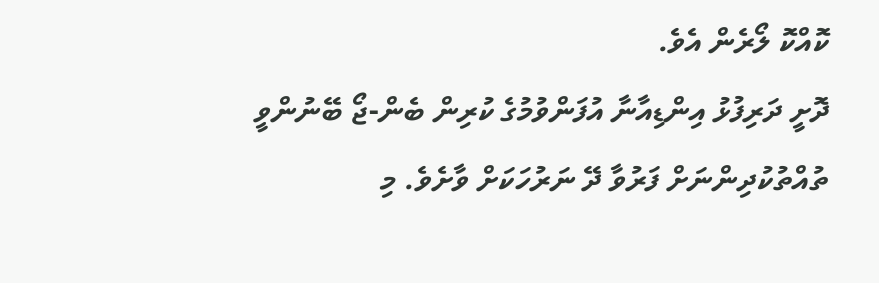ކޮއްކޮ ލޯރެން އެވެ.
ދޮށީ ދަރިފުޅު އިންޑިއާނާ އުފަންވުމުގެ ކުރިން ބެން-ޖޯ ބޭނުންވީ ތުއްތުކުދިންނަށް ފަރުވާ ދޭ ނަރުހަކަށް ވާށެވެ. މި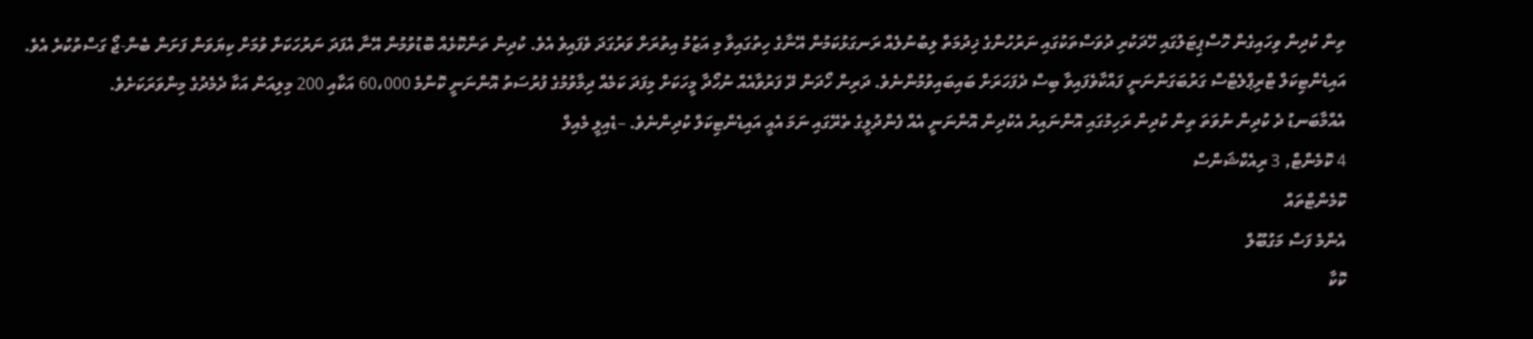ތިން ކުދިން ވިހައިގެން ހޮސްޕިޓަލުގައި ހޭދަކުރި ދުވަސްތަކުގައި ނަރުހުންގެ ޚިދުމަތް ލިބުނުލެއް ރަނގަޅުކަމުން އޭނާގެ ހިތުގައިވާ މި އަޒުމު އިތުރަށް ވަރުގަދަ ވެފައިވެ އެވެ. ކުދިން ތަންކޮޅެއް ބޮޑުވުމުން އޭނާ އެފަދަ ނަރުހަކަށް ވުމަށް ކިޔަވަން ފަށަން ބެން-ޖޯ ގަސްތުކުރެ އެވެ.
އައިޑެންޓިކަލް ޓްރިޕްލެޓްސް ގަރުބަގަންނަނީ ފައްކާވެފައިވާ ބިސް ދެފަހަރަށް ބައިބައިވުމުންނެވެ. ދަރިން ހޯދަން ދޭ ފަރުވާއެއް ނުހޯދާ މީހަކަށް މިފަދަ ކަމެއް ދިމާވުމުގެ ފުރުސަތު އޮންނަނީ ކޮންމެ 60،000 އަކާއި 200 މިލިއަން އަކާ ދެމެދުގެ މިންވަރަކަށެވެ.
އެއްމާބަނޑު ދެ ކުދިން ނުވަތަ ތިން ކުދިން ރަހިމުގައި އޮންނައިރު އެކުދިން އޮންނަނީ އެއް ފެންދުލީގެ ތެރޭގައި ނަމަ އެއީ އައިޑެންޓިކަލް ކުދިންނެވެ. –ޑެއިލީ މެއިލް
4 ކޮމެންޓް, 3 ރިއެކްޝަންސް
ކޮމެންޓްތައް
އެންމެ ފަސް މަގުބޫލް
ކޮކާ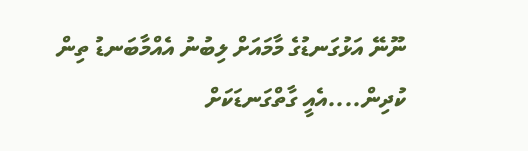ނޫނޭ އަޅުގަނޑުގެ މާމައަށް ލިބުނު އެއްމާބަނޑު ތިން ކުދިން....އެއީ ގާތްގަނޑަކަށް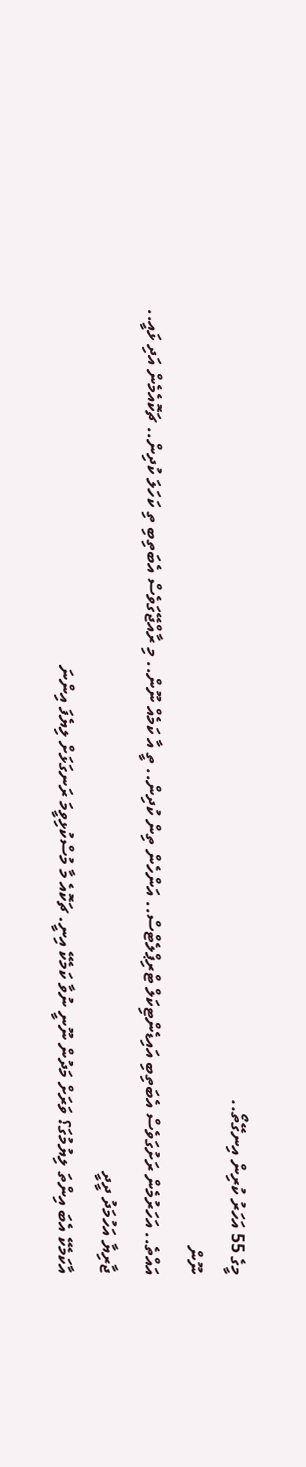މީގެ 55 އަހަރު ކުރިން އިނގޭތޯ..
ނޫން
އައްތެ.. އަހަރުމެން ރަށުގަވެސް އެބަތިބި އައިޑެންޓިކަލް ޓްރިޕްލެޓްސް.. އަންހެން ތިން ކުދިން.. ތީ އާ ކަމެއް ނޫން.. މި ރާއްޖޭގަވެސް އެބަތިބި ތި ކަހަލަ ކުދިން.. ޗަކޮއެމެން އަދި ޅައީ..
ޖާރިޔާ އަހުމަދު ދީދީ
އާކަމެކޭ އެބަ އިންތަ ލިޔުމުގަ؟ ވަރަށް މަދުން ނޫނީ ނުވާ ކަމެކޭ އިނީ. ޗަކޮއެ މާ މުސްކުޅިވީމަ ރަނގަޅަށް ލިޔެފަ އިންނަ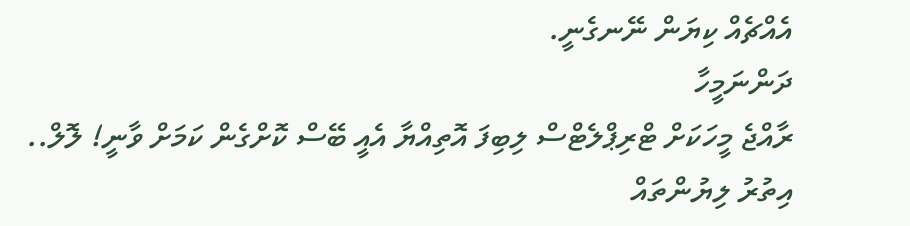އެއްޗެއް ކިޔަން ނޭނގެނީ.
ދަންނަމީހާ
ރާއްޖެ މީހަކަށް ޓްރިޕްލެޓްސް ލިބިފަ އޮތިއްޔާ އެއީ ބޭސް ކޮށްގެން ކަމަށް ވާނީ! ލޮލް..
އިތުރު ލިޔުންތައް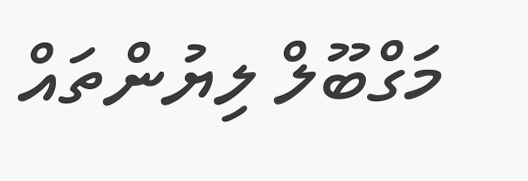މަގްބޫލް ލިޔުންތައް